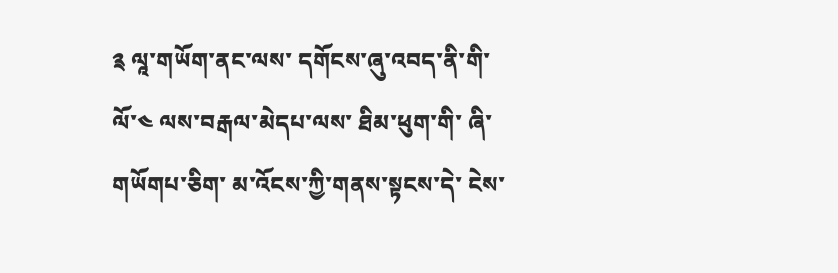༉ ལཱ་གཡོག་ནང་ལས་ དགོངས་ཞུ་འབད་ནི་གི་ ལོ་༤ ལས་བརྒལ་མེདཔ་ལས་ ཐིམ་ཕུག་གི་ ཞི་གཡོགཔ་ཅིག་ མ་འོངས་ཀྱི་གནས་སྟངས་དེ་ ངེས་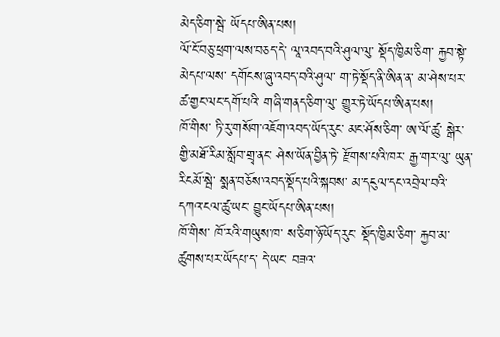མེད་ཅིག་སྦེ་ ཡོདཔ་ཨིན་པས།
ལོ་ངོ་བཅུ་ཕྲག་ལས་བཅད་དེ་ ལཱ་འབད་བའི་ཤུལ་ལུ་ སྡོད་ཁྱིམ་ཅིག་ རྐྱབ་སྟེ་མེདཔ་ལས་ དགོངས་ཞུ་འབད་བའི་ཤུལ་ ག་ཏེ་སྡོད་ནི་ཨིན་ན་ མ་ཤེས་པར་ ཚ་གྱང་ལང་དགོ་པའི་ གཞི་གནད་ཅིག་ལུ་ གྱུར་ཏེ་ཡོདཔ་ཨིན་པས།
ཁོ་གིས་ ཏི་རུ་གསོག་འཇོག་འབད་ཡོད་རུང་ མང་ཤོས་ཅིག་ ཨ་ལོ་ཚུ་ སྒེར་གྱི་མཐོ་རིམ་སློབ་གྲྭ་ནང་ ཤེས་ཡོན་བྱིན་ཏེ་ རྫོགས་པའི་ཁར་ རྒྱ་གར་ལུ་ ཡུན་རིངམོ་སྦེ་ སྨན་བཅོས་འབད་སྡོད་པའི་སྐབས་ མ་དངུལ་དང་འབྲེལ་བའི་ དཀའ་ངལ་ཚུ་ཡང་ བྱུང་ཡོདཔ་ཨིན་པས།
ཁོ་གིས་ ཁོ་རའི་གཡུས་ཁ་ ས་ཅིག་ཉོ་ཡོད་རུང་ སྡོད་ཁྱིམ་ཅིག་ རྐྱབ་མ་ཚུགས་པར་ཡོདཔ་ད་ དེ་ཡང་ བཟའ་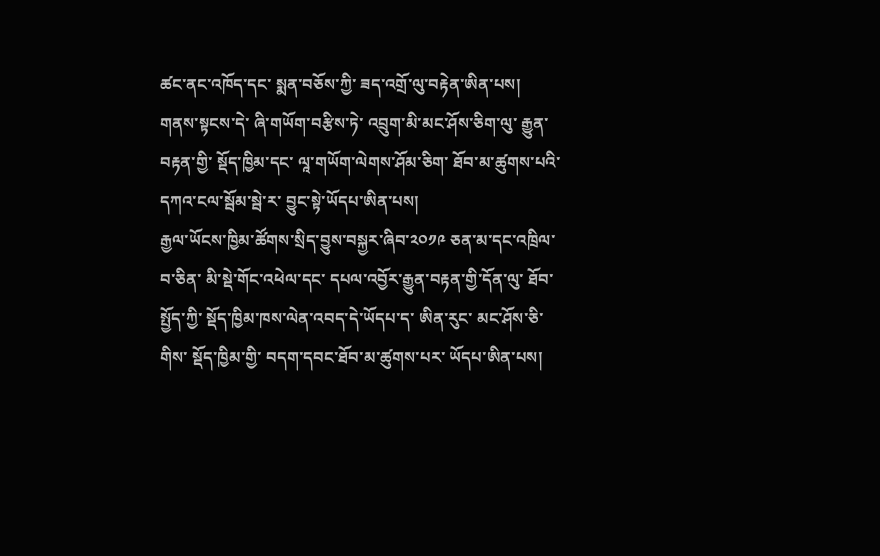ཚང་ནང་འཁོད་དང་ སྨན་བཅོས་ཀྱི་ ཟད་འགྲོ་ལུ་བརྟེན་ཨིན་པས།
གནས་སྟངས་དེ་ ཞི་གཡོག་བརྩིས་ཏེ་ འབྲུག་མི་མང་ཤོས་ཅིག་ལུ་ རྒྱུན་བརྟན་གྱི་ སྡོད་ཁྱིམ་དང་ ལཱ་གཡོག་ལེགས་ཤོམ་ཅིག་ ཐོབ་མ་ཚུགས་པའི་ དཀའ་ངལ་སྦོམ་སྦེ་ར་ བྱུང་སྟེ་ཡོདཔ་ཨིན་པས།
རྒྱལ་ཡོངས་ཁྱིམ་ཚོགས་སྲིད་བྱུས་བསྐྱར་ཞིབ་༢༠༡༩ ཅན་མ་དང་འཁྲིལ་བ་ཅིན་ མི་སྡེ་གོང་འཕེལ་དང་ དཔལ་འབྱོར་རྒྱུན་བརྟན་གྱི་དོན་ལུ་ ཐོབ་སྤྱོད་ཀྱི་ སྡོད་ཁྱིམ་ཁས་ལེན་འབད་དེ་ཡོདཔ་ད་ ཨིན་རུང་ མང་ཤོས་ཅི་གིས་ སྡོད་ཁྱིམ་གྱི་ བདག་དབང་ཐོབ་མ་ཚུགས་པར་ ཡོདཔ་ཨིན་པས།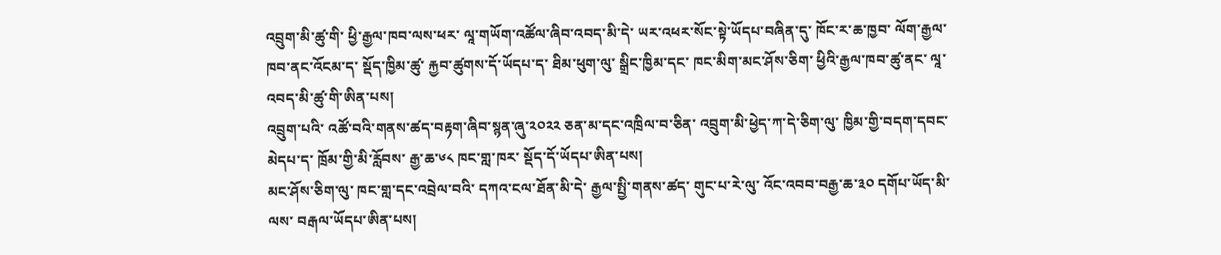འབྲུག་མི་ཚུ་གི་ ཕྱི་རྒྱལ་ཁབ་ལས་ཕར་ ལཱ་གཡོག་འཚོལ་ཞིབ་འབད་མི་དེ་ ཡར་འཕར་སོང་སྟེ་ཡོདཔ་བཞིན་དུ་ ཁོང་ར་ཆ་ཁྱབ་ ལོག་རྒྱལ་ཁབ་ནང་འོངམ་ད་ སྡོད་ཁྱིམ་ཚུ་ རྐྱབ་ཚུགས་དོ་ཡོདཔ་ད་ ཐིམ་ཕུག་ལུ་ སྒྲིང་ཁྱིམ་དང་ ཁང་མིག་མང་ཤོས་ཅིག་ ཕྱིའི་རྒྱལ་ཁབ་ཚུ་ནང་ ལཱ་འབད་མི་ཚུ་གི་ཨིན་པས།
འབྲུག་པའི་ འཚོ་བའི་གནས་ཚད་བརྟག་ཞིབ་སྙན་ཞུ་༢༠༢༢ ཅན་མ་དང་འཁྲིལ་བ་ཅིན་ འབྲུག་མི་ཕྱེད་ཀ་དེ་ཅིག་ལུ་ ཁྱིམ་གྱི་བདག་དབང་མེདཔ་ད་ ཁྲོམ་གྱི་མི་རློབས་ རྒྱ་ཆ་༦༨ ཁང་གླ་ཁར་ སྡོད་དོ་ཡོདཔ་ཨིན་པས།
མང་ཤོས་ཅིག་ལུ་ ཁང་གླ་དང་འབྲེལ་བའི་ དཀའ་ངལ་ཐོན་མི་དེ་ རྒྱལ་སྤྱི་གནས་ཚད་ གུང་པ་རེ་ལུ་ འོང་འབབ་བརྒྱ་ཆ་༣༠ དགོཔ་ཡོད་མི་ལས་ བརྒལ་ཡོདཔ་ཨིན་པས།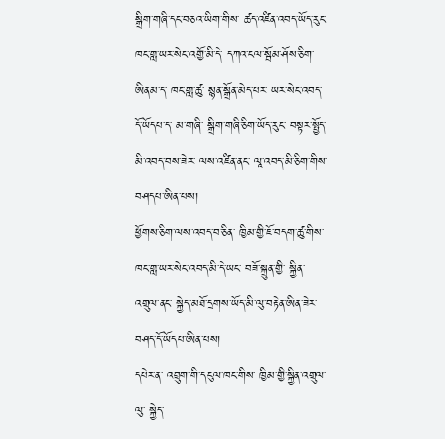སྒྲིག་གཞི་དང་བཅའ་ཡིག་གིས་ ཚད་འཛིན་འབད་ཡོད་རུང་ ཁང་གླ་ཡར་སེང་འགྱོ་མི་དེ་ དཀའ་ངལ་སྦོམ་ཤོས་ཅིག་ཨིནམ་ད་ ཁང་གླ་ཚུ་ སྙན་སྒྲོན་མེད་པར་ ཡར་སེང་འབད་དོ་ཡོདཔ་ད་ མ་གཞི་ སྒྲིག་གཞི་ཅིག་ཡོད་རུང་ བསྟར་སྤྱོད་མི་འབད་བས་ཟེར་ ལས་འཛིན་ནང་ ལཱ་འབད་མི་ཅིག་གིས་ བཤདཔ་ཨིན་པས།
ཕྱོགས་ཅིག་ལས་འབད་བ་ཅིན་ ཁྱིམ་གྱི་ཇོ་བདག་ཚུ་གིས་ ཁང་གླ་ཡར་སེང་འབད་མི་དེ་ཡང་ བཟོ་སྐྲུན་གྱི་ སྐྱིན་འགྲུལ་ནང་ སྐྱེད་མཐོ་དྲགས་ཡོད་མི་ལུ་བརྟེན་ཨིན་ཟེར་ བཤད་དོ་ཡོདཔ་ཨིན་པས།
དཔེར་ན་ འབྲུག་གི་དངུལ་ཁང་གིས་ ཁྱིམ་གྱི་སྐྱིན་འགྲུལ་ལུ་ སྐྱེད་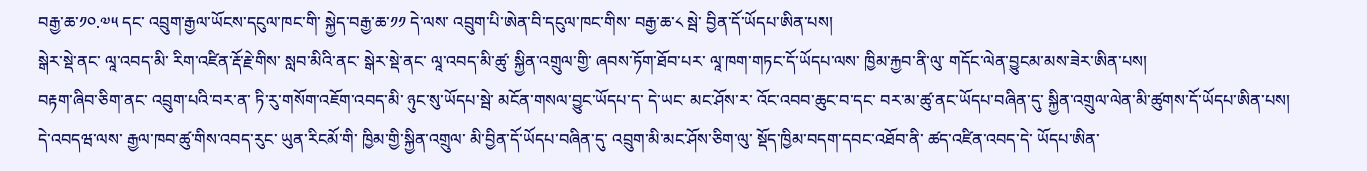བརྒྱ་ཆ་༡༠.༧༥ དང་ འབྲུག་རྒྱལ་ཡོངས་དངུལ་ཁང་གི་ སྐྱེད་བརྒྱ་ཆ་༡༡ དེ་ལས་ འབྲུག་པི་ཨེན་བི་དངུལ་ཁང་གིས་ བརྒྱ་ཆ་༨ སྦེ་ བྱིན་དོ་ཡོདཔ་ཨིན་པས།
སྒེར་སྡེ་ནང་ ལཱ་འབད་མི་ རིག་འཛིན་རྡོ་རྗེ་གིས་ སླབ་མིའི་ནང་ སྒེར་སྡེ་ནང་ ལཱ་འབད་མི་ཚུ་ སྐྱིན་འགྲུལ་གྱི་ ཞབས་ཏོག་ཐོབ་པར་ ལཱ་ཁག་གཏང་དོ་ཡོདཔ་ལས་ ཁྱིམ་རྐྱབ་ནི་ལུ་ གདོང་ལེན་བྱུངམ་མས་ཟེར་ཨིན་པས།
བརྟག་ཞིབ་ཅིག་ནང་ འབྲུག་པའི་བར་ན་ ཏི་རུ་གསོག་འཇོག་འབད་མི་ ཉུང་སུ་ཡོདཔ་སྦེ་ མངོན་གསལ་བྱུང་ཡོདཔ་ད་ དེ་ཡང་ མང་ཤོས་ར་ འོང་འབབ་ཆུང་བ་དང་ བར་མ་ཚུ་ནང་ཡོདཔ་བཞིན་དུ་ སྐྱིན་འགྲུལ་ལེན་མི་ཚུགས་དོ་ཡོདཔ་ཨིན་པས།
དེ་འབདཝ་ལས་ རྒྱལ་ཁབ་ཚུ་གིས་འབད་རུང་ ཡུན་རིངམོ་གི་ ཁྱིམ་གྱི་སྐྱིན་འགྲུལ་ མི་བྱིན་དོ་ཡོདཔ་བཞིན་དུ་ འབྲུག་མི་མང་ཤོས་ཅིག་ལུ་ སྡོད་ཁྱིམ་བདག་དབང་འཐོབ་ནི་ ཚད་འཛིན་འབད་དེ་ ཡོདཔ་ཨིན་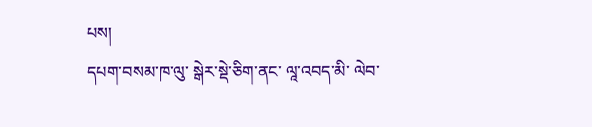པས།
དཔག་བསམ་ཁ་ལུ་ སྒེར་སྡེ་ཅིག་ནང་ ལཱ་འབད་མི་ ལེབ་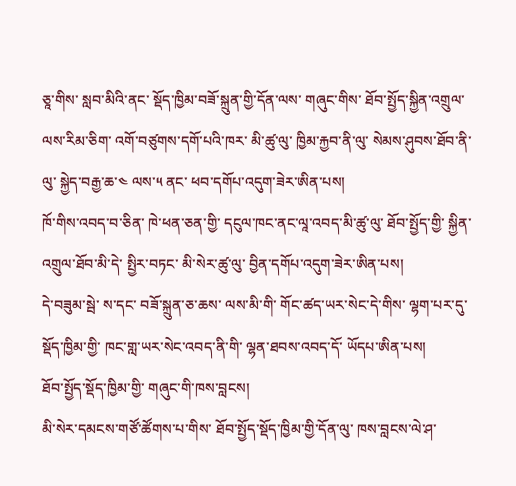ཅཱ་གིས་ སླབ་མིའི་ནང་ སྡོད་ཁྱིམ་བཟོ་སྐྲུན་གྱི་དོན་ལས་ གཞུང་གིས་ ཐོབ་སྤྱོད་སྐྱིན་འགྲུལ་ལས་རིམ་ཅིག་ འགོ་བཙུགས་དགོ་པའི་ཁར་ མི་ཚུ་ལུ་ ཁྱིམ་རྐྱབ་ནི་ལུ་ སེམས་ཤུབས་ཐོབ་ནི་ལུ་ སྐྱེད་བརྒྱ་ཆ་༤ ལས་༥ ནང་ ཕབ་དགོཔ་འདུག་ཟེར་ཨིན་པས།
ཁོ་གིས་འབད་བ་ཅིན་ ཁེ་ཕན་ཅན་གྱི་ དངུལ་ཁང་ནང་ལཱ་འབད་མི་ཚུ་ལུ་ ཐོབ་སྤྱོད་གྱི་ སྐྱིན་འགྲུལ་ཐོབ་མི་དེ་ སྤྱིར་བཏང་ མི་སེར་ཚུ་ལུ་ བྱིན་དགོཔ་འདུག་ཟེར་ཨིན་པས།
དེ་བཟུམ་སྦེ་ ས་དང་ བཟོ་སྐྲུན་ཅ་ཆས་ ལས་མི་གི་ གོང་ཚད་ཡར་སེང་དེ་གིས་ ལྷག་པར་དུ་ སྡོད་ཁྱིམ་གྱི་ ཁང་གླ་ཡར་སེང་འབད་ནི་གི་ ལྷན་ཐབས་འབད་དོ་ ཡོདཔ་ཨིན་པས།
ཐོབ་སྤྱོད་སྡོད་ཁྱིམ་གྱི་ གཞུང་གི་ཁས་བླངས།
མི་སེར་དམངས་གཙོ་ཚོགས་པ་གིས་ ཐོབ་སྤྱོད་སྡོད་ཁྱིམ་གྱི་དོན་ལུ་ ཁས་བླངས་ལེ་ཤ་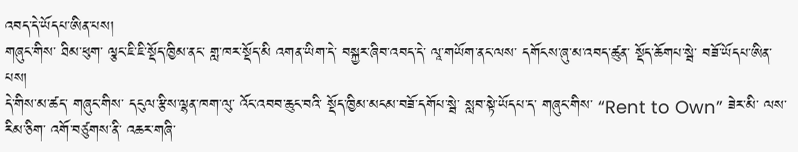འབད་དེ་ཡོདཔ་ཨིན་པས།
གཞུང་གིས་ ཐིམ་ཕུག་ ལྕང་ཇི་ཇི་སྡོད་ཁྱིམ་ནང་ གླ་ཁར་སྡོད་མི འགན་ཡིག་དེ་ བསྐྱར་ཞིབ་འབད་དེ་ ལཱ་གཡོག་ནང་ལས་ དགོངས་ཞུ་མ་འབད་ཚུན་ སྡོད་ཆོགཔ་སྦེ་ བཟོ་ཡོདཔ་ཨིན་པས།
དེ་གིས་མ་ཚད་ གཞུང་གིས་ དངུལ་རྩིས་ལྷན་ཁག་ལུ་ འོང་འབབ་ཆུང་བའི་ སྡོད་ཁྱིམ་མངམ་བཟོ་དགོཔ་སྦེ་ སླབ་སྟེ་ཡོདཔ་ད་ གཞུང་གིས་ “Rent to Own” ཟེར་མི་ ལས་རིམ་ཅིག་ འགོ་བཙུགས་ནི་ འཆར་གཞི་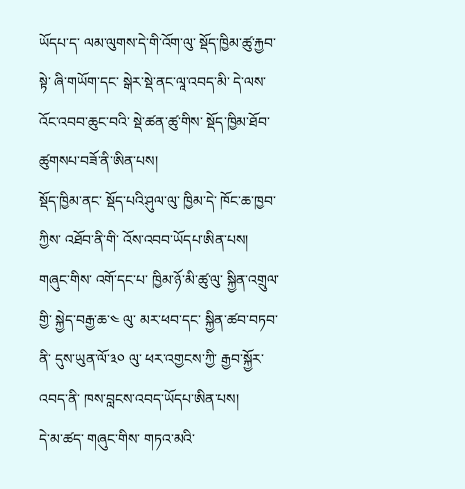ཡོདཔ་ད་ ལམ་ལུགས་དེ་གི་འོག་ལུ་ སྡོད་ཁྱིམ་ཚུ་རྐྱབ་སྟེ་ ཞི་གཡོག་དང་ སྒེར་སྡེ་ནང་ལཱ་འབད་མི་ དེ་ལས་ འོང་འབབ་ཆུང་བའི་ སྡེ་ཚན་ཚུ་གིས་ སྡོད་ཁྱིམ་ཐོབ་ཚུགསཔ་བཟོ་ནི་ཨིན་པས།
སྡོད་ཁྱིམ་ནང་ སྡོད་པའི་ཤུལ་ལུ་ ཁྱིམ་དེ་ ཁོང་ཆ་ཁྱབ་ཀྱིས་ འཐོབ་ནི་གི་ འོས་འབབ་ཡོདཔ་ཨིན་པས།
གཞུང་གིས་ འགོ་དང་པ་ ཁྱིམ་ཉོ་མི་ཚུ་ལུ་ སྐྱིན་འགྲུལ་གྱི་ སྐྱེད་བརྒྱ་ཆ་༤ ལུ་ མར་ཕབ་དང་ སྐྱིན་ཚབ་བཏབ་ནི་ དུས་ཡུན་ལོ་༣༠ ལུ་ ཕར་འགྱངས་ཀྱི་ རྒྱབ་སྐྱོར་འབད་ནི་ ཁས་བླངས་འབད་ཡོདཔ་ཨིན་པས།
དེ་མ་ཚད་ གཞུང་གིས་ གཏའ་མའི་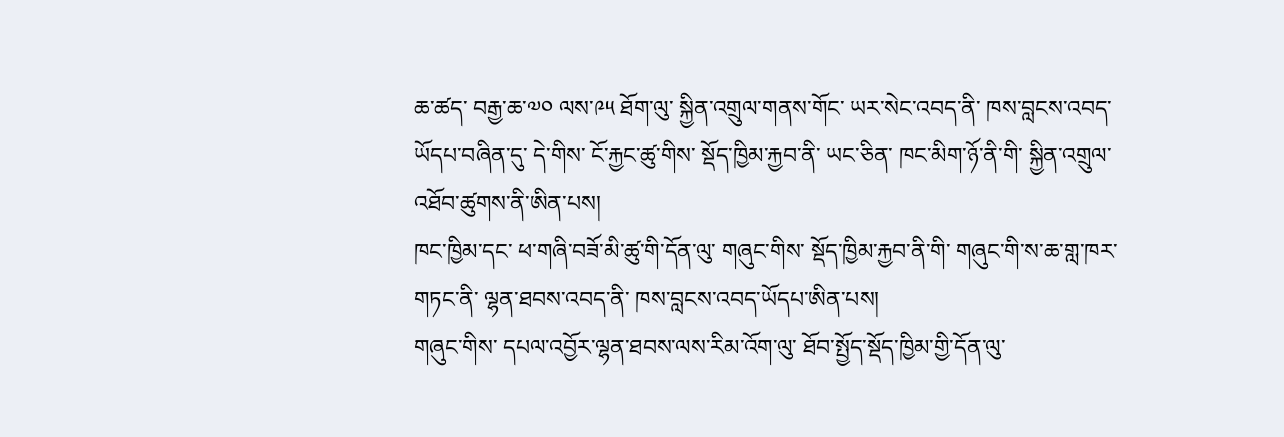ཆ་ཚད་ བརྒྱ་ཆ་༧༠ ལས་༩༥ ཐོག་ལུ་ སྐྱིན་འགྲུལ་གནས་གོང་ ཡར་སེང་འབད་ནི་ ཁས་བླངས་འབད་ཡོདཔ་བཞིན་དུ་ དེ་གིས་ ངོ་རྐྱང་ཚུ་གིས་ སྡོད་ཁྱིམ་རྐྱབ་ནི་ ཡང་ཅིན་ ཁང་མིག་ཉོ་ནི་གི་ སྐྱིན་འགྲུལ་འཐོབ་ཚུགས་ནི་ཨིན་པས།
ཁང་ཁྱིམ་དང་ ཕ་གཞི་བཟོ་མི་ཚུ་གི་དོན་ལུ་ གཞུང་གིས་ སྡོད་ཁྱིམ་རྐྱབ་ནི་གི་ གཞུང་གི་ས་ཆ་གླ་ཁར་གཏང་ནི་ ལྷན་ཐབས་འབད་ནི་ ཁས་བླངས་འབད་ཡོདཔ་ཨིན་པས།
གཞུང་གིས་ དཔལ་འབྱོར་ལྷན་ཐབས་ལས་རིམ་འོག་ལུ་ ཐོབ་སྤྱོད་སྡོད་ཁྱིམ་གྱི་དོན་ལུ་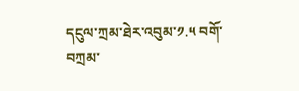དངུལ་ཀྲམ་ཐེར་འབུམ་༡.༥ བགོ་བཀྲམ་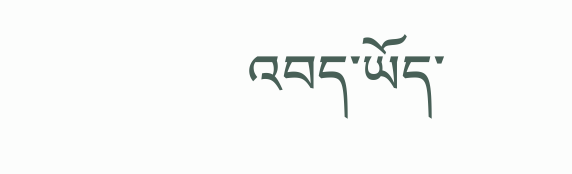འབད་ཡོད་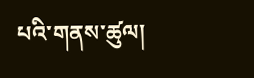པའི་གནས་ཚུལ།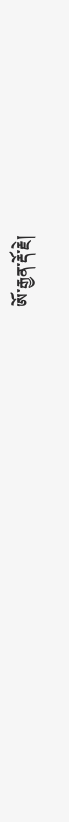ཨོ་རྒྱན་རྡོ་རྗེ།